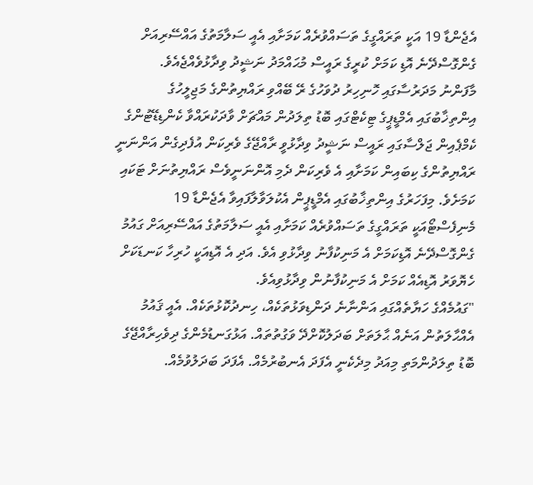އެޖެންޑާ 19 އަކީ ތަރައްގީގެ ތަސައްވުރެއް ކަމަށާއި އެއީ ސަލާމަތުގެ އައްސޭރިއަށް ގެންގޮސްދޭނެ އޮޑި ކަމަށް ކުރީގެ ރައީސް މުޙައްމަދު ނަޝީދު ވިދާޅުވެއްޖެއެވެ.
މާފަންނު މަދަރުސާގައި ހޮނިހިރު ދުވަހުގެ ރޭ ބޭއްވި ރައްޔިތުންގެ މަޖިލީހުގެ އިންތިޚާބުގައި އެމްޑީޕީގެ ޓިކެޓްގައި ބޮޑު ތިލަދުން މައްޗަށް ވާދަކުރައްވާ ކެންޑިޑޭޓުންގެ ކެމްޕެއިން ޖަލްސާގައި ރައީސް ނަޝީދު ވިދާޅުވީ ރާއްޖޭގެ ވެރިކަން އުފެދިގެން އަންނަނީ ރައްޔިތުންގެ ކިބައިން ކަމަށާއި އެ ވެރިކަން ދެމި އޮންނަނީވެސް ރައްޔިތުނަށް ޓަކައި ކަމަށެވެ. މިފަހަރުގެ އިންތިޚާބުގައި އެމްޑީޕީން އެކުލަވާލާފައިވާ އެޖެންޑާ 19 މެނިފެސްޓޯއަކީ ތަރައްގީގެ ތަސައްވުރެއް ކަމަށާއި އެއީ ސަލާމަތުގެ އައްސޭރިއަށް ގައުމު ގެންގޮސްދޭނެ އޮޑިކަމަށް އެ މަނިކުފާނު ވިދާޅުވި އެވެ. އަދި އެ އޮޑިއަކީ ހުރިހާ ކަނޑަކަށް ހެޔޮވަރު އޮޑިއެއް ކަމަށް އެ މަނިކުފާނުން ވިދާޅުވިއެވެ.
"ގައުމެއްގެ ހަޔާތެއްގައި އަންނާނެ ދަންޑިވަޅުތަކެއް، ހިނދުކޮޅުތަކެއް. އެއީ ޤައުމު އެއްޙާލަތުން އަނެއް ޙާލަތަށް ބަދަލުކޮށްދޭ ވަގުތުތައް. އަޅުގަނޑުމެންގެ ދިވެހިރާއްޖޭގެ ބޮޑު ތިލަދުންމަތި މިއަދު މިދެކެނީ އެފަދަ އެނބުރުމެއް. އެފަދަ ބަދަލުވުމެއް.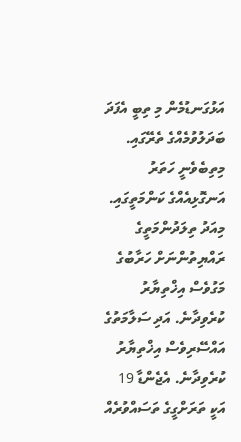އަޅުގަނޑުމެން މި ތިބީ އެފަދަ ބަދަލުވުމެއްގެ ތެރޭގައި. މިތިބެވެނީ ހަތަރު އަނގޮޅިއެއްގެ ކަންމަތީގައި. މިއަދު ތިލަދުންމަތީގެ ރައްޔިތުންނަށް ހަރާބުގެ މަގުވެސް އިޚްތިޔާރު ކުރެވިދާނެ. އަދި ސަލާމަތުގެ އައްސޭރިވެސް އިޚްތިޔާރު ކުރެވިދާނެ. އެޖެންޑާ 19 އަކީ ތަރަށްގީގެ ތަސައްވުރެއް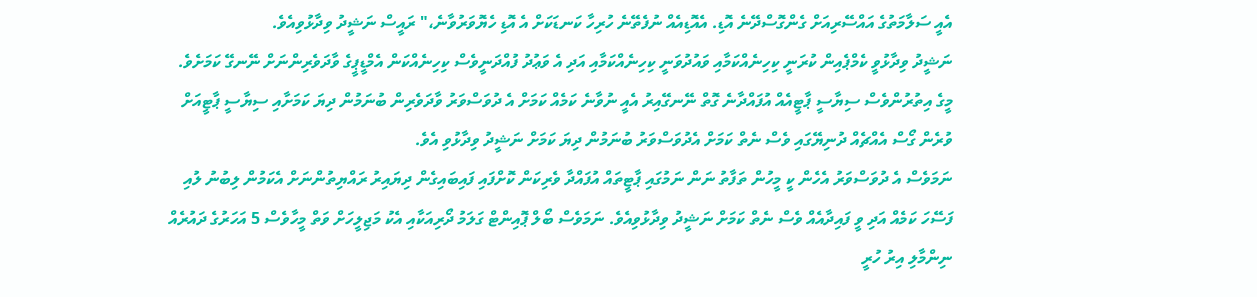އެއީ ސަލާމަތުގެ އައްސޭރިއަށް ގެންގޮސްދޭނެ އޮޑި. އެއޮޑިއެއް ނުފެތޭނެ ހުރިހާ ކަނޑަކަށް އެ އޮޑި ހެޔޮވަރުވާނެ،" ރައީސް ނަޝީދު ވިދާޅުވިއެވެ.
ނަޝީދު ވިދާޅުވީ ކެމްޕެއިން ކުރަނީ ކިހިނެއްކަމާއި ވައުދުވަނީ ކިހިނެއްކަމާއި އަދި އެ ވަޢުދު ފުއްދަނީވެސް ކިހިނެއްކަން އެމްޑީޕީގެ ވާދަވެރިންނަށް ނޭނގޭ ކަމަށެވެ.
މީގެ އިތުރުންވެސް ސިޔާސީ ޕާޓީއެއް އުފައްދާނެ ގޮތް ނޭނގޭއިރު އެއީ ނުވާނެ ކަމެއް ކަމަށް އެ ދުވަސްވަރު ވާދަވެރިން ބުނަމުން ދިޔަ ކަމަށާއި ސިޔާސީ ޕާޓީއަށް ވުރެން ގޯސް އެއްޗެއް ދުނިޔޭގައި ވެސް ނެތް ކަމަށް އެދުވަސްވަރު ބުނަމުން ދިޔަ ކަމަށް ނަޝީދު ވިދާޅުވި އެވެ.
ނަމަވެސް އެ ދުވަސްވަރު އެހެން ކީ މީހުން ތަފާތު ނަން ނަމުގައި ޕާޓީތައް އުފައްދާ ވެރިކަން ކޮށްފައި ފައިބައިގެން ދިޔައިރު ރައްޔިތުންނަށް އެކަމުން ލިބުނު ލުއި ފަސޭހަ ކަމެއް އަދި ވީ ފައިދާއެއް ވެސް ނެތް ކަމަށް ނަޝީދު ވިދާޅުވިއެވެ. ނަމަވެސް ބޯލް ޕޮއިންޓް ގަލަމު ދޯރިއަކާއި އެކު މަޖިލީހަށް ވަތް މީހާވެސް 5 އަހަރުގެ ދައުރެއް ނިންމާލި އިރު ހުރީ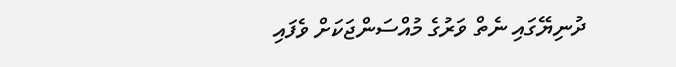ދުނިޔޭގައި ނެތް ވަރުގެ މުއްސަންޖަކަށް ވެފައި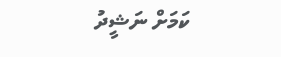ކަމަށް ނަޝީދު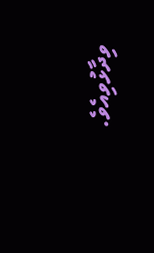ވިދާޅުވިއެވެ.